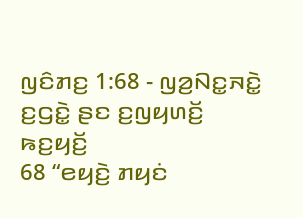ꤜꤢꤨꤊꤢ꤬ 1:68 - ꤜꤤ꤬ꤡꤢ꤭ꤏꤢꤧ꤭ ꤢ꤬ꤞꤢꤧ꤭ ꤔꤢ ꤢ꤬ꤜꤟꤛꤢꤩ꤬ ꤒꤢ꤬ꤟꤢꤩ꤬
68 “ꤕꤟꤢꤧ꤬ ꤊꤟꤢꤦ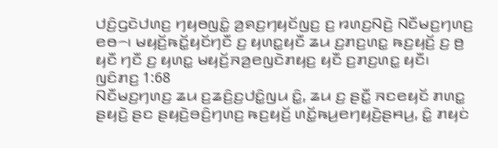ꤓꤢꤨ꤬ꤞꤢꤧꤓꤛꤢ꤬ ꤚꤟꤥꤜꤢꤨ꤭ ꤤ꤬ꤎꤢ꤬ꤚꤟꤢꤩꤜꤢ꤬ ꤢ꤬ ꤙꤛꤢ꤬ꤡꤢꤧ꤬ ꤡꤢꤪꤗꤢ꤬ꤚꤛꤢ꤬ ꤕꤥ꤮꤯ ꤗꤟꤢꤩ꤬ꤒꤢꤩ꤭ꤟꤢꤩꤚꤢꤪ ꤢ꤬ ꤟꤛꤢ꤭ꤟꤢꤪ ꤘꤣ ꤢ꤬ꤊꤢ꤬ꤛꤢ꤭ ꤒꤢ꤬ꤟꤢꤩ꤬ ꤢ꤬ ꤥ꤬ ꤟꤢꤪ ꤚꤢꤪ ꤢ꤬ ꤟꤛꤢ꤭ ꤗꤟꤢꤩ꤬ꤏꤤ꤬ꤕꤜꤢꤧꤊꤟꤢ꤬ ꤟꤢꤪ ꤢ꤬ꤊꤢ꤬ꤛꤢ꤭ ꤟꤢꤪ꤯
ꤜꤢꤨꤊꤢ꤬ 1:68
ꤡꤢꤪꤗꤢ꤬ꤚꤛꤢ꤬ ꤘꤣ ꤢ꤬ꤘꤢꤨ꤬ꤢ꤬ꤓꤢꤨ꤭ꤜꤣ ꤢꤨ꤭, ꤘꤣ ꤢ꤬ ꤔꤢꤪ꤭ ꤏꤢꤕꤟꤢꤩ ꤊꤛꤢ꤭ ꤔꤟꤢꤧ꤬ ꤔꤢ ꤔꤟꤢꤧ꤬ꤋꤢꤨ꤬ꤚꤛꤢ꤬ ꤒꤢ꤬ꤟꤢꤩ꤬ ꤛꤢꤩ꤭ꤒꤣ꤬ꤕꤚꤟꤢꤧ꤬ꤔꤌꤣ꤬, ꤢꤨ꤭ ꤊꤟꤢꤦ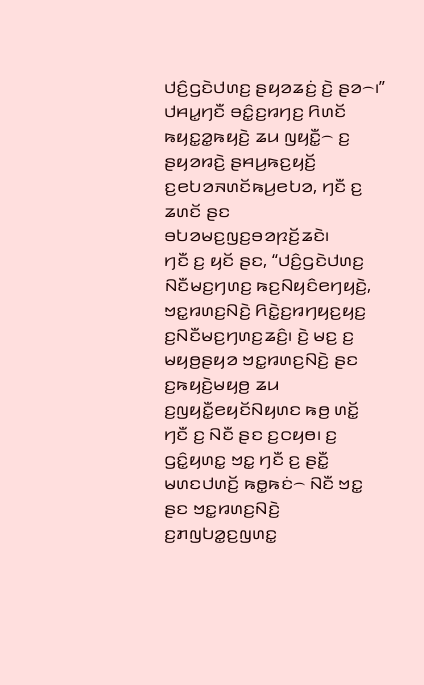ꤓꤢꤨ꤬ꤞꤢꤧꤓꤛꤢ꤬ ꤔꤟꤤꤘꤢꤦ꤬ ꤢꤧ꤬ ꤔꤤ꤮꤯” ꤓꤌꤣ꤭ꤚꤢꤪ ꤋꤢꤨ꤭ꤢ꤬ꤙꤚꤢ꤬ ꤖꤛꤢꤩ ꤒꤟꤢ꤭ꤤ꤭ꤒꤟꤢꤧ꤬ ꤘꤣ ꤜꤟꤢꤪ꤭꤮ ꤢ꤬ ꤔꤟꤤꤙꤢꤧ꤬ ꤔꤌꤣ꤬ꤒꤢ꤬ꤟꤢꤩ꤬ ꤢ꤬ꤕꤝꤤꤏꤛꤢꤩꤒꤣ꤬ꤕꤝꤤ, ꤚꤢꤪ ꤢ꤬ ꤘꤛꤢꤩ ꤔꤢ ꤋꤝꤤꤗꤢ꤬ꤜꤢ꤬ꤋꤤꤐꤢꤩ꤬ꤘꤢꤧ꤯
ꤚꤢꤪ ꤢ꤬ ꤟꤢꤩ ꤔꤢ, “ꤓꤢꤨ꤬ꤞꤢꤧꤓꤛꤢ꤬ ꤡꤢꤪꤗꤢ꤬ꤚꤛꤢ꤬ ꤒꤢ꤬ꤡꤟꤢꤨꤕꤚꤟꤢꤧ꤬, ꤠꤢ꤭ꤙꤛꤢ꤬ꤡꤢꤧ꤬ ꤖꤢꤧ꤭ꤢ꤬ꤙꤚꤟꤢ꤬ꤟꤢ꤬ ꤢ꤬ꤡꤢꤪꤗꤢ꤬ꤚꤛꤢ꤬ꤘꤢꤨ꤬꤯ ꤢꤧ꤬ ꤗꤢ꤬ ꤢ꤬ ꤗꤟꤥ꤬ꤔꤟꤤ ꤠꤢ꤭ꤙꤛꤢ꤬ꤡꤢꤧ꤬ ꤔꤢ ꤢ꤬ꤒꤟꤢꤧ꤬ꤗꤟꤥ꤬ ꤘꤣ ꤢ꤬ꤜꤟꤢꤪ꤭ꤕꤟꤢꤩꤡꤟꤛꤢ ꤒꤥ꤬ ꤛꤢꤩ꤭ ꤚꤢꤪ ꤢ꤬ ꤡꤢꤪ ꤔꤢ ꤢ꤬ꤍꤟꤥ꤯ ꤢ꤬ ꤞꤢꤨ꤭ꤟꤛꤢ꤭ ꤠꤢ꤭ ꤚꤢꤪ ꤢ꤬ ꤔꤢꤪ꤭ ꤗꤛꤢꤓꤛꤢꤩ꤬ ꤒꤥ꤭ꤒꤢꤦ꤮ ꤡꤢꤪ ꤠꤢ꤭ ꤔꤢ ꤠꤢ꤭ꤙꤛꤢ꤬ꤡꤢꤧ꤬ ꤢ꤬ꤊꤜꤝꤤ꤭ꤢ꤬ꤜꤛꤢ꤭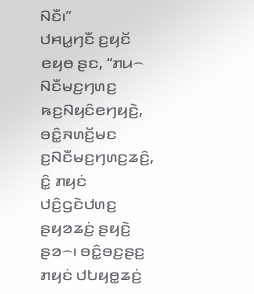ꤡꤢꤪ꤯”
ꤓꤌꤣ꤭ꤚꤢꤪ ꤢ꤬ꤟꤢꤩ ꤕꤟꤥ ꤔꤢ, “ꤊꤣ꤮ ꤡꤢꤪꤗꤢ꤬ꤚꤛꤢ꤬ ꤒꤢ꤬ꤡꤟꤢꤨꤕꤚꤟꤢꤧ꤬, ꤋꤢꤨ꤭ꤏꤛꤢꤩ꤬ꤗꤢ ꤢ꤬ꤡꤢꤪꤗꤢ꤬ꤚꤛꤢ꤬ꤘꤢꤨ꤬, ꤢꤨ꤭ ꤊꤟꤢꤦ ꤓꤢꤨ꤬ꤞꤢꤧꤓꤛꤢ꤬ ꤔꤟꤤꤘꤢꤦ꤬ ꤔꤟꤢꤧ꤬ ꤔꤤ꤮꤯ ꤋꤢꤨ꤭ꤋꤢ꤬ꤔꤢ꤬ ꤊꤟꤢꤦ ꤓꤝꤟꤥ꤭ꤘꤢꤦ꤬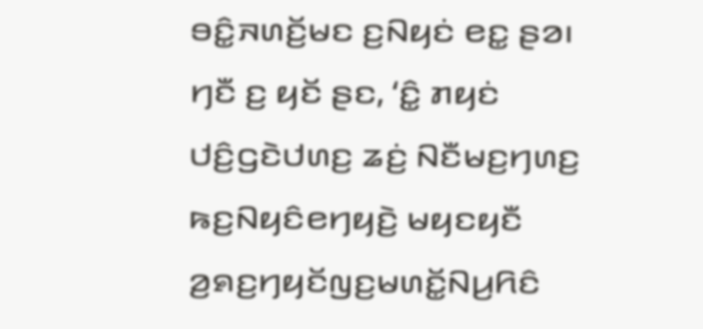ꤋꤢꤨ꤭ꤏꤛꤢꤩ꤬ꤗꤢ ꤢ꤬ꤡꤟꤢꤦ ꤕꤢ꤭ ꤔꤤ꤯
ꤚꤢꤪ ꤢ꤬ ꤟꤢꤩ ꤔꤢ, ‘ꤢꤨ꤭ ꤊꤟꤢꤦ ꤓꤢꤨ꤬ꤞꤢꤧꤓꤛꤢ꤬ ꤘꤢꤦ꤬ ꤡꤢꤪꤗꤢ꤬ꤚꤛꤢ꤬ ꤒꤢ꤬ꤡꤟꤢꤨꤕꤚꤟꤢꤧ꤬ ꤗꤟꤢꤟꤢꤪ ꤤ꤬ꤎꤢ꤬ꤚꤟꤢꤩꤜꤢ꤬ꤗꤛꤢꤩ꤭ꤡꤣ꤬ꤖꤢꤨ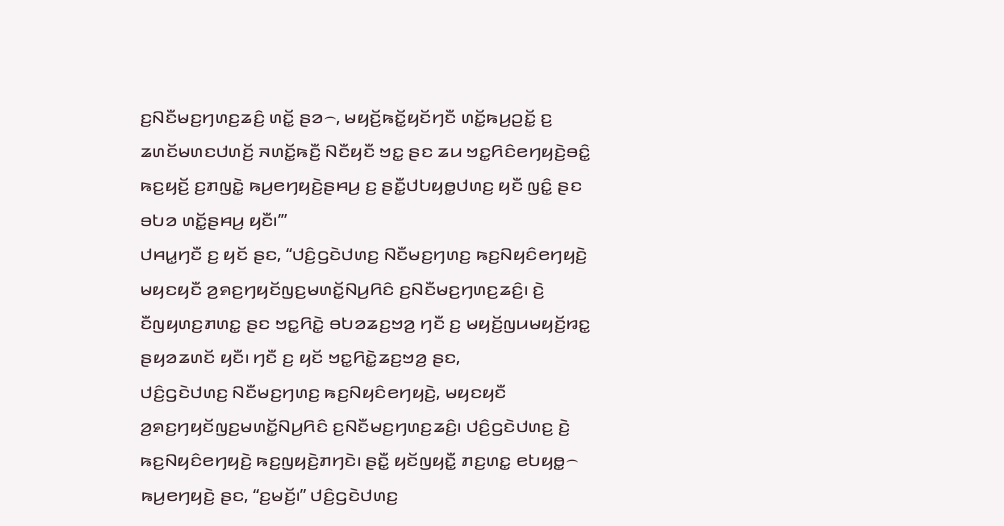ꤢ꤬ꤡꤢꤪꤗꤢ꤬ꤚꤛꤢ꤬ꤘꤢꤨ꤬ ꤛꤢꤩ꤭ ꤔꤤ꤮, ꤗꤟꤢꤩ꤬ꤒꤢꤩ꤭ꤟꤢꤩꤚꤢꤪ ꤛꤢꤩ꤭ꤒꤣ꤬ꤑꤢꤩ꤭ ꤢ꤬ ꤘꤛꤢꤩꤗꤛꤢꤓꤛꤢꤩ꤬ ꤏꤛꤢꤩ꤭ꤒꤢꤪ꤬ ꤡꤢꤪꤟꤢꤪ ꤠꤢ꤭ ꤔꤢ ꤘꤣ ꤠꤢ꤭ꤖꤢꤨꤕꤚꤟꤢꤧ꤬ꤋꤢꤨ꤭ ꤒꤢ꤬ꤟꤢꤩ꤬ ꤢ꤬ꤊꤜꤢꤧ꤭ ꤒꤣ꤬ꤕꤚꤟꤢꤧ꤬ꤔꤌꤣ꤬ ꤢ꤬ ꤔꤢꤪ꤭ꤓꤝꤟꤥ꤭ꤓꤛꤢ꤬ ꤟꤢꤪ ꤜꤢꤨ꤭ ꤔꤢ ꤋꤝꤤ ꤛꤢꤩ꤭ꤔꤌꤣ꤬ ꤟꤢꤪ꤯’”
ꤓꤌꤣ꤭ꤚꤢꤪ ꤢ꤬ ꤟꤢꤩ ꤔꤢ, “ꤓꤢꤨ꤬ꤞꤢꤧꤓꤛꤢ꤬ ꤡꤢꤪꤗꤢ꤬ꤚꤛꤢ꤬ ꤒꤢ꤬ꤡꤟꤢꤨꤕꤚꤟꤢꤧ꤬ ꤗꤟꤢꤟꤢꤪ ꤤ꤬ꤎꤢ꤬ꤚꤟꤢꤩꤜꤢ꤬ꤗꤛꤢꤩ꤭ꤡꤣ꤬ꤖꤢꤨ ꤢ꤬ꤡꤢꤪꤗꤢ꤬ꤚꤛꤢ꤬ꤘꤢꤨ꤬꤯ ꤢꤧ꤬ ꤢꤪꤜꤟꤛꤢ꤬ꤊꤛꤢ꤭ ꤔꤢ ꤠꤢ꤭ꤖꤢꤧ꤭ ꤋꤝꤤꤘꤢ꤬ꤠꤤ꤬ ꤚꤢꤪ ꤢ꤬ ꤗꤟꤢꤩ꤬ꤜꤣꤗꤟꤢꤩ꤬ꤙꤢ꤭ ꤔꤟꤤꤘꤛꤢꤩ ꤟꤢꤪ꤯ ꤚꤢꤪ ꤢ꤬ ꤟꤢꤩ ꤠꤢ꤭ꤖꤢꤧ꤭ꤘꤢ꤬ꤠꤤ꤬ ꤔꤢ,
ꤓꤢꤨ꤬ꤞꤢꤧꤓꤛꤢ꤬ ꤡꤢꤪꤗꤢ꤬ꤚꤛꤢ꤬ ꤒꤢ꤬ꤡꤟꤢꤨꤕꤚꤟꤢꤧ꤬, ꤗꤟꤢꤟꤢꤪ ꤤ꤬ꤎꤢ꤬ꤚꤟꤢꤩꤜꤢ꤬ꤗꤛꤢꤩ꤭ꤡꤣ꤬ꤖꤢꤨ ꤢ꤬ꤡꤢꤪꤗꤢ꤬ꤚꤛꤢ꤬ꤘꤢꤨ꤬꤯ ꤓꤢꤨ꤬ꤞꤢꤧꤓꤛꤢ꤬ ꤢꤧ꤬ ꤒꤢ꤬ꤡꤟꤢꤨꤕꤚꤟꤢꤧ꤬ ꤒꤢ꤬ꤜꤟꤢꤧ꤬ꤊꤚꤢꤧ꤯ ꤔꤢꤪ꤭ ꤟꤢꤩꤜꤟꤢꤪ꤭ ꤊꤢ꤬ꤛꤢ꤭ ꤕꤝꤟꤥ꤭꤮ ꤒꤣ꤬ꤕꤚꤟꤢꤧ꤬ ꤔꤢ, “ꤢ꤬ꤗꤢꤩ꤬꤯” ꤓꤢꤨ꤬ꤞꤢꤧꤓꤛꤢ꤬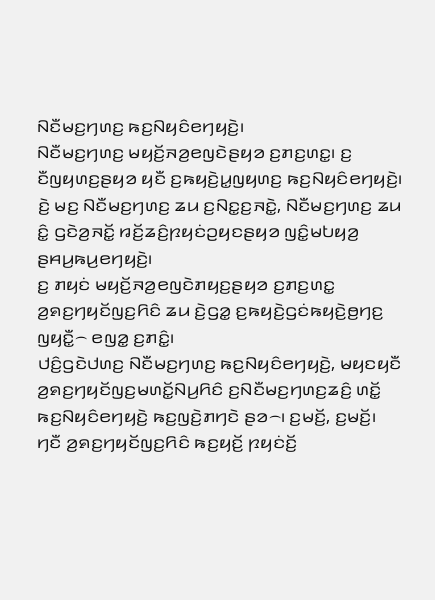ꤡꤢꤪꤗꤢ꤬ꤚꤛꤢ꤬ ꤒꤢ꤬ꤡꤟꤢꤨꤕꤚꤟꤢꤧ꤬꤯
ꤡꤢꤪꤗꤢ꤬ꤚꤛꤢ꤬ ꤗꤟꤢꤩ꤬ꤏꤤ꤬ꤕꤜꤢꤧꤔꤟꤤ ꤢ꤬ꤊꤢ꤬ꤛꤢ꤭꤯ ꤢ꤬ ꤢꤪꤜꤟꤛꤢ꤬ꤔꤟꤤ ꤟꤢꤪ ꤢ꤬ꤒꤟꤢꤧ꤬ꤣ꤭ꤜꤟꤛꤢ꤬ ꤒꤢ꤬ꤡꤟꤢꤨꤕꤚꤟꤢꤧ꤬꤯ ꤢꤧ꤬ ꤗꤢ꤬ ꤡꤢꤪꤗꤢ꤬ꤚꤛꤢ꤬ ꤘꤣ ꤢ꤬ꤡꤢ꤭ꤢ꤬ꤏꤢꤧ꤭, ꤡꤢꤪꤗꤢ꤬ꤚꤛꤢ꤬ ꤘꤣ ꤢꤨ꤭ ꤞꤢꤧꤤ꤬ꤏꤢꤩ꤭ ꤙꤢꤩ꤬ꤘꤢꤨ꤬ꤐꤟꤢꤦꤑꤟꤢꤔꤟꤤ ꤜꤢꤨ꤭ꤗꤝꤟꤤ꤬ ꤔꤌꤣ꤬ꤒꤣ꤬ꤕꤚꤟꤢꤧ꤬꤯
ꤢ꤬ ꤊꤟꤢꤦ ꤗꤟꤢꤩ꤬ꤏꤤ꤬ꤕꤜꤢꤧꤊꤟꤢ꤬ꤔꤟꤤ ꤢ꤬ꤊꤢ꤬ꤛꤢ꤭ ꤤ꤬ꤎꤢ꤬ꤚꤟꤢꤩꤜꤢ꤬ꤖꤢꤨ ꤘꤣ ꤢꤧ꤬ꤞꤤ꤭ ꤢ꤬ꤒꤟꤢꤧ꤬ꤞꤢꤦꤒꤟꤢꤧ꤬ꤥ꤬ꤚꤢ꤬ ꤜꤟꤢꤪ꤭꤮ ꤕꤜꤤ꤭ ꤢ꤬ꤊꤢꤨ꤭꤯
ꤓꤢꤨ꤬ꤞꤢꤧꤓꤛꤢ꤬ ꤡꤢꤪꤗꤢ꤬ꤚꤛꤢ꤬ ꤒꤢ꤬ꤡꤟꤢꤨꤕꤚꤟꤢꤧ꤬, ꤗꤟꤢꤟꤢꤪ ꤤ꤬ꤎꤢ꤬ꤚꤟꤢꤩꤜꤢ꤬ꤗꤛꤢꤩ꤭ꤡꤣ꤬ꤖꤢꤨ ꤢ꤬ꤡꤢꤪꤗꤢ꤬ꤚꤛꤢ꤬ꤘꤢꤨ꤬ ꤛꤢꤩ꤭ ꤒꤢ꤬ꤡꤟꤢꤨꤕꤚꤟꤢꤧ꤬ ꤒꤢ꤬ꤜꤢꤧ꤬ꤊꤚꤢꤧ ꤔꤤ꤮꤯ ꤢ꤬ꤗꤢꤩ꤬, ꤢ꤬ꤗꤢꤩ꤬꤯
ꤚꤢꤪ ꤤ꤬ꤎꤢ꤬ꤚꤟꤢꤩꤜꤢ꤬ꤖꤢꤨ ꤒꤢ꤬ꤟꤢꤩ꤬ ꤐꤟꤢꤦꤢꤩ꤬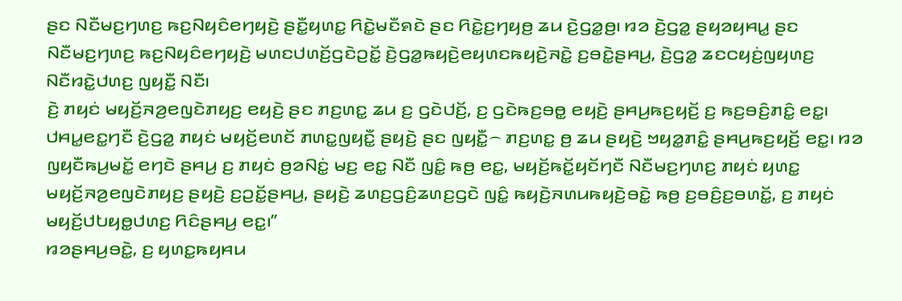ꤔꤢ ꤡꤢꤪꤗꤢ꤬ꤚꤛꤢ꤬ ꤒꤢ꤬ꤡꤟꤢꤨꤕꤚꤟꤢꤧ꤬ ꤔꤢꤪ꤭ꤟꤛꤢ꤭ ꤖꤢꤧ꤭ꤗꤢꤪꤎꤢꤧ ꤔꤢ ꤖꤢꤧ꤭ꤢ꤬ꤚꤟꤥ꤬ ꤘꤣ ꤢꤧ꤬ꤞꤤ꤭ꤥ꤬꤯ ꤙꤤ ꤢꤧ꤬ꤞꤤ꤭ ꤔꤟꤤꤟꤌꤣ꤭ ꤔꤢ ꤡꤢꤪꤗꤢ꤬ꤚꤛꤢ꤬ ꤒꤢ꤬ꤡꤟꤢꤨꤕꤚꤟꤢꤧ꤬ ꤗꤛꤢꤓꤛꤢꤩ꤬ꤞꤢꤧꤑꤢꤩ꤭ ꤢꤧ꤬ꤞꤤ꤭ꤒꤟꤢꤧ꤬ꤕꤟꤛꤢꤒꤟꤢꤧ꤬ꤏꤢꤧ꤭ ꤢ꤬ꤋꤢꤧ꤭ꤔꤌꤣ꤬, ꤢꤧ꤬ꤞꤤ꤭ ꤘꤢꤍꤟꤢꤦ꤬ꤜꤟꤛꤢ꤬ ꤡꤢꤪꤙꤢꤧ꤭ꤓꤛꤢ꤬ ꤜꤟꤢꤪ꤭ ꤡꤢꤪ꤯
ꤢꤧ꤬ ꤊꤟꤢꤦ ꤗꤟꤢꤩ꤬ꤏꤤ꤬ꤕꤜꤢꤧꤊꤟꤢ꤬ ꤕꤟꤢꤧ꤬ ꤔꤢ ꤊꤢ꤬ꤛꤢ꤭ ꤘꤣ ꤢ꤬ ꤞꤢꤧꤓꤢꤩ꤬, ꤢ꤬ ꤞꤢꤧꤒꤢ꤬ꤋꤥ꤭ ꤕꤟꤢꤧ꤬ ꤔꤌꤣ꤬ꤒꤢ꤬ꤟꤢꤩ꤬ ꤢ꤬ ꤒꤢ꤬ꤋꤢꤨ꤬ꤊꤢꤨ꤭ ꤕꤢ꤭꤯
ꤓꤌꤣ꤭ꤕꤢ꤭ꤚꤢꤪ ꤢꤧ꤬ꤞꤤ꤭ ꤊꤟꤢꤦ ꤗꤟꤢꤩ꤬ꤕꤛꤢꤩ ꤊꤛꤢ꤭ꤜꤟꤢꤪ꤭ ꤔꤟꤢꤧ꤬ ꤔꤢ ꤜꤟꤢꤪ꤭꤮ ꤊꤢ꤬ꤛꤢ꤭ ꤥ꤬ ꤘꤣ ꤔꤟꤢꤧ꤬ ꤠꤟꤤ꤭ꤊꤢꤨ꤭ ꤔꤌꤣ꤬ꤒꤢ꤬ꤟꤢꤩ꤬ ꤕꤢ꤭꤯ ꤙꤤ ꤜꤟꤢꤪꤒꤣ꤬ꤗꤢꤩ꤭ ꤕꤚꤢꤧ ꤔꤌꤣ꤬ ꤢ꤬ ꤊꤟꤢꤦ ꤥ꤬ꤤꤡꤢꤦ꤭ ꤗꤢ꤬ ꤕꤢ꤭ ꤡꤢꤪ ꤜꤢꤨ꤭ ꤒꤥ꤬ ꤕꤢ꤭, ꤗꤟꤢꤩ꤬ꤒꤢꤩ꤭ꤟꤢꤩꤚꤢꤪ ꤡꤢꤪꤗꤢ꤬ꤚꤛꤢ꤬ ꤊꤟꤢꤦ ꤟꤛꤢ꤭ ꤗꤟꤢꤩ꤬ꤏꤤ꤬ꤕꤜꤢꤧꤊꤟꤢ꤬ ꤔꤟꤢꤧ꤬ ꤢ꤬ꤑꤢꤩ꤭ꤔꤌꤣ꤬, ꤔꤟꤢꤧ꤬ ꤘꤛꤢ꤬ꤞꤢꤨ꤬ꤘꤛꤢ꤬ꤞꤢꤧ ꤜꤢꤨ꤭ ꤒꤟꤢꤧ꤬ꤏꤛꤣꤒꤟꤢꤧ꤬ꤋꤢꤧ꤭ ꤒꤥ꤬ ꤢ꤬ꤋꤢꤨ꤬ꤢ꤬ꤋꤛꤢꤩ꤭, ꤢ꤬ ꤊꤟꤢꤦ ꤗꤟꤢꤩ꤬ꤓꤝꤟꤥ꤭ꤓꤛꤢ꤬ ꤖꤢꤨꤔꤌꤣ꤬ ꤕꤢ꤭꤯”
ꤙꤤꤔꤌꤣ꤬ꤋꤢꤧ꤭, ꤢ꤬ ꤟꤛꤢ꤭ꤒꤟꤌꤣ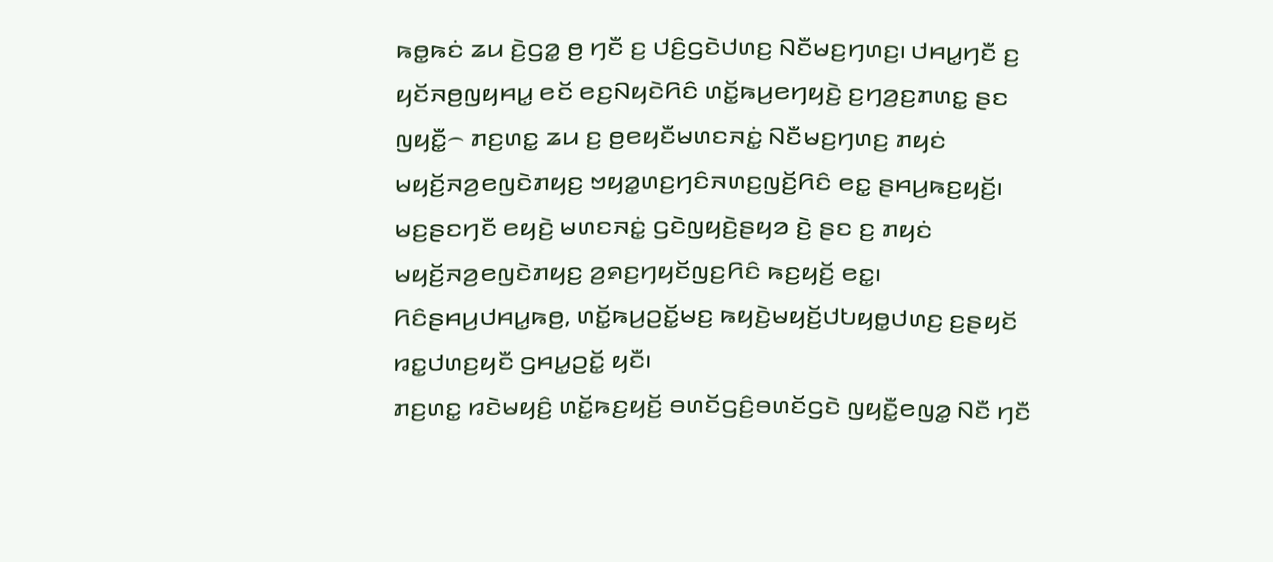ꤒꤥ꤭ꤒꤢꤦ ꤘꤣ ꤢꤧ꤬ꤞꤤ꤭ ꤥ꤬ ꤚꤢꤪ ꤢ꤬ ꤓꤢꤨ꤬ꤞꤢꤧꤓꤛꤢ꤬ ꤡꤢꤪꤗꤢ꤬ꤚꤛꤢ꤬꤯ ꤓꤌꤣ꤭ꤚꤢꤪ ꤢ꤬ ꤟꤢꤩꤏꤥ꤬ꤜꤟꤌꤣ꤭ ꤕꤢꤩ ꤕꤢ꤬ꤡꤟꤢꤧꤖꤢꤨ ꤛꤢꤩ꤭ꤒꤣ꤬ꤕꤚꤟꤢꤧ꤬ ꤢ꤬ꤚꤤ꤬ꤢ꤬ꤊꤛꤢ꤭ ꤔꤢ ꤜꤟꤢꤪ꤭꤮ ꤊꤢ꤬ꤛꤢ꤭ ꤘꤣ ꤢ꤬ ꤥ꤬ꤕꤟꤢꤪꤗꤛꤢꤏꤢꤦ꤭ ꤡꤢꤪꤗꤢ꤬ꤚꤛꤢ꤬ ꤊꤟꤢꤦ ꤗꤟꤢꤩ꤬ꤏꤤ꤬ꤕꤜꤢꤧꤊꤟꤢ꤬ ꤠꤟꤤ꤭ꤛꤢ꤬ꤚꤢꤨꤏꤛꤢ꤬ꤜꤢꤩ꤬ꤖꤢꤨ ꤕꤢ꤭ ꤔꤌꤣ꤬ꤒꤢ꤬ꤟꤢꤩ꤬꤯
ꤗꤢ꤬ꤔꤢꤚꤢꤪ ꤕꤟꤢꤧ꤬ ꤗꤛꤢꤏꤢꤦ꤭ ꤞꤢꤧꤜꤟꤢꤧ꤬ꤔꤟꤤ ꤢꤧ꤬ ꤔꤢ ꤢ꤬ ꤊꤟꤢꤦ ꤗꤟꤢꤩ꤬ꤏꤤ꤬ꤕꤜꤢꤧꤊꤟꤢ꤬ ꤤ꤬ꤎꤢ꤬ꤚꤟꤢꤩꤜꤢ꤬ꤖꤢꤨ ꤒꤢ꤬ꤟꤢꤩ꤬ ꤕꤢ꤭꤯ ꤖꤢꤨꤔꤌꤣ꤬ꤓꤌꤣ꤭ꤒꤥ꤬, ꤛꤢꤩ꤭ꤒꤣ꤬ꤑꤢꤩ꤭ꤗꤢ꤬ ꤒꤟꤢꤧ꤬ꤗꤟꤢꤩ꤬ꤓꤝꤟꤥ꤭ꤓꤛꤢ꤬ ꤢ꤬ꤔꤟꤢꤩ ꤙꤢ꤭ꤓꤛꤢ꤬ꤟꤢꤪ ꤞꤌꤣ꤭ꤑꤢꤩ꤭ ꤟꤢꤪ꤯
ꤊꤢ꤬ꤛꤢ꤭ ꤙꤢꤧꤗꤟꤢꤨ꤬ ꤛꤢꤩ꤭ꤒꤢ꤬ꤟꤢꤩ꤬ ꤋꤛꤢꤩꤞꤢꤨ꤬ꤋꤛꤢꤩꤞꤢꤧ ꤜꤟꤢꤪ꤭ꤕꤜꤤ꤭ ꤡꤢꤪ ꤚꤢꤪ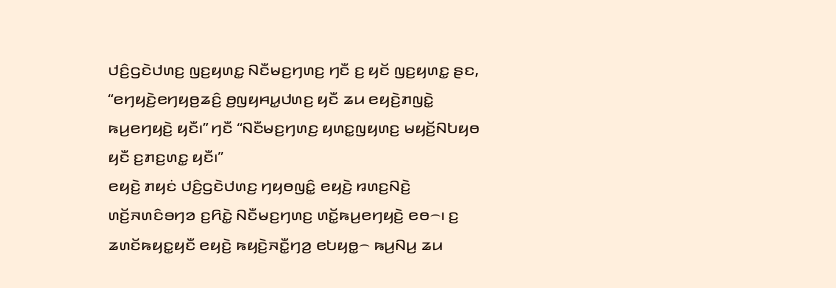ꤓꤢꤨ꤬ꤞꤢꤧꤓꤛꤢ꤬ ꤜꤢ꤬ꤟꤛꤢ꤭ ꤡꤢꤪꤗꤢ꤬ꤚꤛꤢ꤬ ꤚꤢꤪ ꤢ꤬ ꤟꤢꤩ ꤜꤢ꤬ꤟꤛꤢ꤭ ꤔꤢ, “ꤕꤚꤟꤢꤧ꤬ꤕꤚꤟꤥ꤬ꤘꤢꤨ꤬ ꤥ꤬ꤜꤟꤌꤣ꤭ꤓꤛꤢ꤬ ꤟꤢꤪ ꤘꤣ ꤕꤟꤢꤧ꤬ꤊꤜꤢꤧ꤭ ꤒꤣ꤬ꤕꤚꤟꤢꤧ꤬ ꤟꤢꤪ꤯” ꤚꤢꤪ “ꤡꤢꤪꤗꤢ꤬ꤚꤛꤢ꤬ ꤟꤛꤢ꤭ꤜꤟꤛꤢ꤬ ꤗꤟꤢꤩ꤬ꤡꤝꤟꤥ ꤟꤢꤪ ꤢ꤬ꤊꤢ꤬ꤛꤢ꤭ ꤟꤢꤪ꤯”
ꤕꤟꤢꤧ꤬ ꤊꤟꤢꤦ ꤓꤢꤨ꤬ꤞꤢꤧꤓꤛꤢ꤬ ꤚꤟꤥꤜꤢꤨ꤭ ꤕꤟꤢꤧ꤬ ꤙꤛꤢ꤬ꤡꤢꤧ꤬ ꤛꤢꤩ꤬ꤏꤛꤢꤨꤋꤚꤤ ꤢ꤬ꤖꤢꤧ꤭ ꤡꤢꤪꤗꤢ꤬ꤚꤛꤢ꤬ ꤛꤢꤩ꤭ꤒꤣ꤬ꤕꤚꤟꤢꤧ꤬ ꤕꤥ꤮꤯ ꤢ꤬ ꤘꤛꤢꤩꤒꤟꤢ꤭ꤟꤢꤪ ꤕꤟꤢꤧ꤬ ꤒꤟꤢꤧ꤬ꤏꤢꤪ꤭ꤚꤤ꤬ ꤕꤝꤟꤥ꤭꤮ ꤒꤣ꤬ꤡꤣ꤬ ꤘꤣ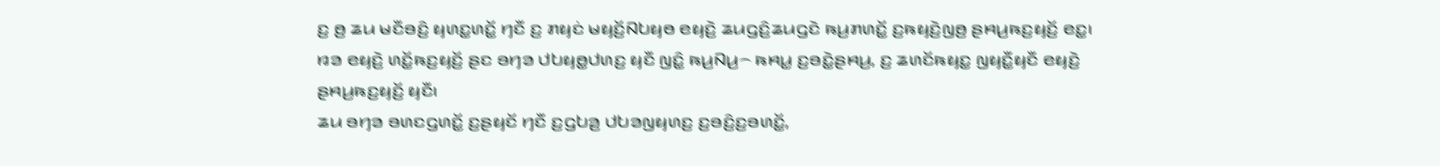ꤢ꤬ ꤥ꤬ ꤘꤣ ꤗꤢꤪꤋꤢꤨ꤬ ꤟꤛꤢ꤭ꤛꤢꤩ꤭ ꤚꤢꤪ ꤢ꤬ ꤊꤟꤢꤦ ꤗꤟꤢꤩ꤬ꤡꤝꤟꤥ ꤕꤟꤢꤧ꤬ ꤘꤣꤞꤢꤨ꤬ꤘꤣꤞꤢꤧ ꤒꤣ꤬ꤊꤛꤢꤩ꤭ ꤢ꤬ꤒꤟꤢꤧ꤬ꤜꤥ꤬ ꤔꤌꤣ꤬ꤒꤢ꤬ꤟꤢꤩ꤬ ꤕꤢ꤭꤯ ꤙꤤ ꤕꤟꤢꤧ꤬ ꤛꤢꤩ꤭ꤒꤢ꤬ꤟꤢꤩ꤬ ꤔꤢ ꤋꤚꤤ ꤓꤝꤟꤥ꤭ꤓꤛꤢ꤬ ꤟꤢꤪ ꤜꤢꤨ꤭ ꤒꤣ꤬ꤡꤣ꤬꤮ ꤒꤌꤣ꤭ ꤢ꤬ꤋꤢꤧ꤭ꤔꤌꤣ꤬, ꤢ꤬ ꤘꤛꤢꤩꤒꤟꤢ꤭ ꤜꤟꤢꤪ꤭ꤟꤢꤪ ꤕꤟꤢꤧ꤬ ꤔꤌꤣ꤬ꤒꤢ꤬ꤟꤢꤩ꤬ ꤟꤢꤪ꤯
ꤘꤣ ꤋꤚꤤ ꤋꤛꤢꤞꤛꤢꤩ꤭ ꤢ꤬ꤔꤟꤢꤩ ꤚꤢꤪ ꤢ꤬ꤞꤝꤤ꤬ ꤓꤝꤤꤜꤟꤛꤢ꤬ ꤢ꤬ꤋꤢꤨ꤬ꤢ꤬ꤋꤛꤢꤩ꤭,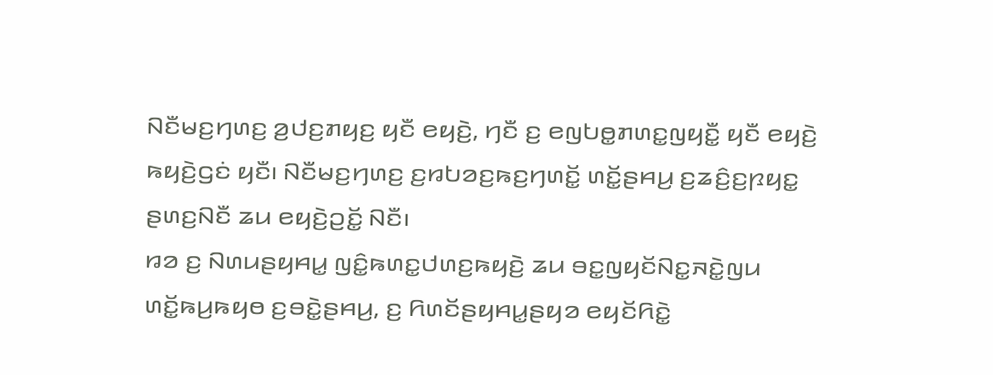ꤡꤢꤪꤗꤢ꤬ꤚꤛꤢ꤬ ꤤ꤬ꤓꤢ꤬ꤊꤟꤢ꤬ ꤟꤢꤪ ꤕꤟꤢꤧ꤬, ꤚꤢꤪ ꤢ꤬ ꤕꤜꤝꤥ꤭ꤊꤛꤢ꤭ꤜꤟꤢꤪ꤭ ꤟꤢꤪ ꤕꤟꤢꤧ꤬ ꤒꤟꤢꤧ꤬ꤞꤢꤦ ꤟꤢꤪ꤯ ꤡꤢꤪꤗꤢ꤬ꤚꤛꤢ꤬ ꤢ꤬ꤙꤝꤤꤢ꤬ꤒꤢ꤬ꤚꤛꤢꤩ꤭ ꤛꤢꤩ꤭ꤔꤌꤣ꤬ ꤢ꤬ꤘꤢꤨ꤬ꤢ꤬ꤐꤟꤢ꤭ ꤔꤛꤢ꤬ꤡꤢꤪ ꤘꤣ ꤕꤟꤢꤧ꤬ꤑꤢꤩ꤭ ꤡꤢꤪ꤯
ꤙꤤ ꤢ꤬ ꤡꤛꤣꤔꤟꤌꤣ꤭ ꤜꤢꤨ꤭ꤒꤛꤢ꤭ꤓꤛꤢ꤬ꤒꤟꤢꤧ꤬ ꤘꤣ ꤋꤢ꤭ꤜꤟꤢꤩꤡꤢ꤭ꤏꤢꤧ꤭ꤜꤣ ꤛꤢꤩ꤭ꤒꤣ꤬ꤒꤟꤥ ꤢ꤬ꤋꤢꤧ꤭ꤔꤌꤣ꤬, ꤢ꤬ ꤖꤛꤢꤩꤔꤟꤌꤣ꤭ꤔꤟꤤ ꤕꤟꤢꤩꤖꤢꤧ꤭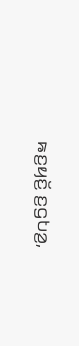ꤒꤢ꤬ꤟꤢꤩ꤬ ꤢ꤬ꤞꤝꤤ꤬,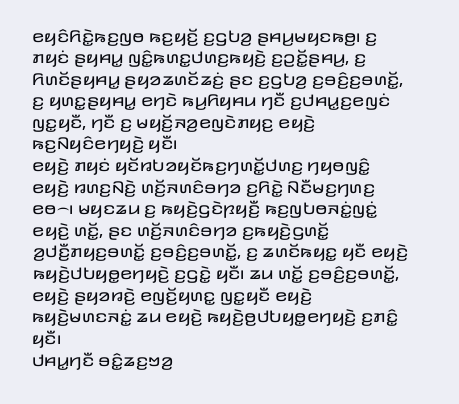ꤕꤟꤢꤨꤖꤢꤧ꤭ꤒꤢ꤬ꤜꤥ ꤒꤢ꤬ꤟꤢꤩ꤬ ꤢ꤬ꤞꤝꤤ꤬ ꤔꤌꤣ꤬ꤗꤟꤢꤒꤥ꤬꤯ ꤢ꤬ ꤊꤟꤢꤦ ꤔꤟꤌꤣ꤭ ꤜꤢꤨ꤭ꤒꤛꤢ꤭ꤓꤛꤢ꤬ꤒꤟꤢꤧ꤬ ꤢ꤬ꤑꤢꤩ꤭ꤔꤌꤣ꤬, ꤢ꤬ ꤖꤛꤢꤩꤔꤟꤌꤣ꤭ ꤔꤟꤤꤘꤛꤢꤩꤘꤢꤦ꤬ ꤔꤢ ꤢ꤬ꤞꤝꤤ꤬ ꤢ꤬ꤋꤢꤨ꤬ꤢ꤬ꤋꤛꤢꤩ꤭, ꤢ꤬ ꤟꤛꤢ꤭ꤔꤟꤌꤣ꤭ ꤕꤚꤢꤧ ꤒꤣ꤬ꤖꤟꤌꤣ ꤚꤢꤪ ꤢ꤬ꤓꤌꤣ꤭ꤢ꤬ꤕꤜꤢꤦ ꤜꤢ꤭ꤟꤢꤪ, ꤚꤢꤪ ꤢ꤬ ꤗꤟꤢꤩ꤬ꤏꤤ꤬ꤕꤜꤢꤧꤊꤟꤢ꤬ ꤕꤟꤢꤧ꤬ ꤒꤢ꤬ꤡꤟꤢꤨꤕꤚꤟꤢꤧ꤬ ꤟꤢꤪ꤯
ꤕꤟꤢꤧ꤬ ꤊꤟꤢꤦ ꤟꤢꤩꤙꤝꤤꤟꤢꤩꤒꤢ꤬ꤚꤛꤢꤩ꤭ꤓꤛꤢ꤬ ꤚꤟꤥꤜꤢꤨ꤭ ꤕꤟꤢꤧ꤬ ꤙꤛꤢ꤬ꤡꤢꤧ꤬ ꤛꤢꤩ꤬ꤏꤛꤢꤨꤋꤚꤤ ꤢ꤬ꤖꤢꤧ꤭ ꤡꤢꤪꤗꤢ꤬ꤚꤛꤢ꤬ ꤕꤥ꤮꤯ ꤗꤟꤢꤘꤣ ꤢ꤬ ꤒꤟꤢꤧ꤬ꤞꤢꤧꤐꤟꤢꤪ꤬ ꤒꤢ꤬ꤜꤝꤥꤏꤢꤦ꤭ꤜꤢꤦ꤭ ꤕꤟꤢꤧ꤬ ꤛꤢꤩ꤭, ꤔꤢ ꤛꤢꤩ꤬ꤏꤛꤢꤨꤋꤚꤤ ꤢ꤬ꤒꤟꤢꤧ꤬ꤞꤛꤢꤩ꤭ ꤤ꤬ꤓꤢꤪ꤬ꤊꤟꤢ꤬ꤋꤛꤢꤩ꤭ ꤢ꤬ꤋꤢꤨ꤬ꤢ꤬ꤋꤛꤢꤩ꤭, ꤢ꤬ ꤘꤛꤢꤩꤒꤟꤢ꤭ ꤟꤢꤪ ꤕꤟꤢꤧ꤬ ꤒꤟꤢꤧ꤬ꤓꤝꤟꤥ꤭ꤕꤚꤟꤢꤧ꤬ ꤢ꤬ꤞꤢꤧ꤭ ꤟꤢꤪ꤯ ꤘꤣ ꤛꤢꤩ꤭ ꤢ꤬ꤋꤢꤨ꤬ꤢ꤬ꤋꤛꤢꤩ꤭, ꤕꤟꤢꤧ꤬ ꤔꤟꤤꤙꤢꤧ꤬ ꤕꤜꤢꤩ꤬ꤟꤛꤢ꤭ ꤜꤢ꤭ꤟꤢꤪ ꤕꤟꤢꤧ꤬ ꤒꤟꤢꤧ꤬ꤗꤛꤢꤏꤢꤦ꤭ ꤘꤣ ꤕꤟꤢꤧ꤬ ꤒꤟꤢꤧ꤬ꤥ꤬ꤓꤝꤟꤥ꤭ꤕꤚꤟꤢꤧ꤬ ꤢ꤬ꤊꤢꤨ꤭ ꤟꤢꤪ꤯
ꤓꤌꤣ꤭ꤚꤢꤪ ꤋꤢꤨ꤭ꤘꤢ꤬ꤠꤤ꤬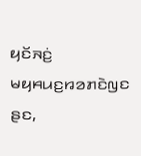ꤟꤢꤩꤏꤢꤦ꤬ ꤗꤟꤌꤣꤢ꤬ꤙꤤꤊꤢꤧꤜꤢ ꤔꤢ,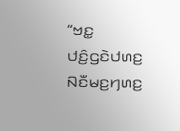“ꤠꤢ꤭ ꤓꤢꤨ꤬ꤞꤢꤧꤓꤛꤢ꤬ ꤡꤢꤪꤗꤢ꤬ꤚꤛꤢ꤬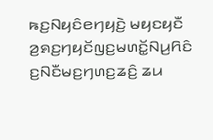ꤒꤢ꤬ꤡꤟꤢꤨꤕꤚꤟꤢꤧ꤬ ꤗꤟꤢꤟꤢꤪ ꤤ꤬ꤎꤢ꤬ꤚꤟꤢꤩꤜꤢ꤬ꤗꤛꤢꤩ꤭ꤡꤣ꤬ꤖꤢꤨ ꤢ꤬ꤡꤢꤪꤗꤢ꤬ꤚꤛꤢ꤬ꤘꤢꤨ꤬ ꤘꤣ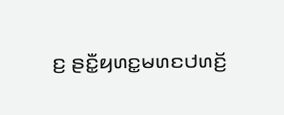ꤢ꤬ ꤔꤢꤪ꤭ꤟꤛꤢ꤭ꤗꤛꤢꤓꤛꤢꤩ꤬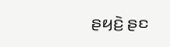ꤔꤟꤢꤧ꤬ ꤔꤢ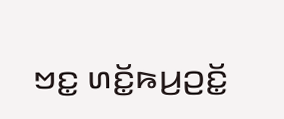ꤠꤢ꤭ ꤛꤢꤩ꤭ꤒꤣ꤬ꤑꤢꤩ꤭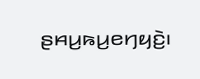ꤔꤌꤣ꤬ꤒꤣ꤬ꤕꤚꤟꤢꤧ꤬꤯